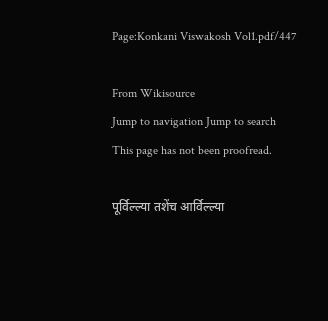Page:Konkani Viswakosh Vol1.pdf/447

From Wikisource
Jump to navigation Jump to search
This page has not been proofread.

पूर्विल्ल्या तशेंच आर्विल्ल्या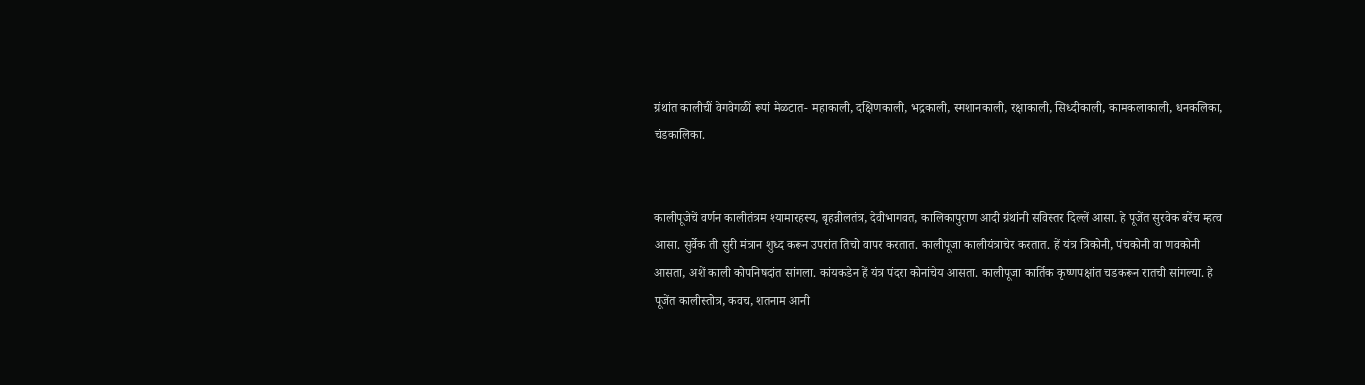ग्रंथांत कालीचीं वेगवेगळीं रूपां मेळटात- महाकाली, दक्षिणकाली, भद्रकाली, स्मशानकाली, रक्षाकाली, सिध्दीकाली, कामकलाकाली, धनकलिका, चंडकालिका.


कालीपूजेचें वर्णन कालीतंत्रम श्यामारहस्य, बृहन्नीलतंत्र, देवीभागवत, कालिकापुराण आदी ग्रंथांनी सविस्तर दिल्लें आसा. हे पूजेंत सुरवेक बरेंच म्हत्व आसा. सुर्वेक ती सुरी मंत्रान शुध्द करून उपरांत तिचो वापर करतात. कालीपूजा कालीयंत्राचेर करतात. हें यंत्र त्रिकोनी, पंचकोनी वा णवकोनी आसता, अशें काली कोपनिषदांत सांगला. कांयकडेन हें यंत्र पंदरा कोनांचेय आसता. कालीपूजा कार्तिक कृष्णपक्षांत चडकरून रातची सांगल्या. हे पूजेंत कालीस्तोत्र, कवच, शतनाम आनी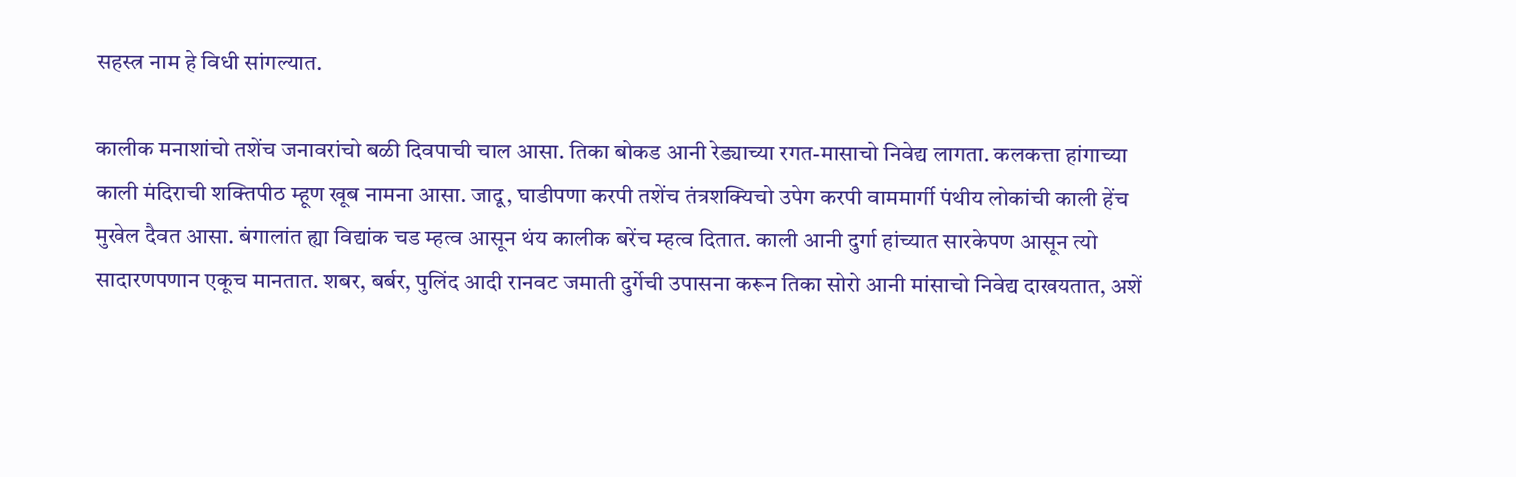सहस्त्र नाम हे विधी सांगल्यात.

कालीक मनाशांचो तशेंच जनावरांचो बळी दिवपाची चाल आसा. तिका बोकड आनी रेड्याच्या रगत-मासाचो निवेद्य लागता. कलकत्ता हांगाच्या काली मंदिराची शक्तिपीठ म्हूण खूब नामना आसा. जादू, घाडीपणा करपी तशेंच तंत्रशक्यिचो उपेग करपी वाममार्गी पंथीय लोकांची काली हेंच मुखेल दैवत आसा. बंगालांत ह्या विद्यांक चड म्हत्व आसून थंय कालीक बरेंच म्हत्व दितात. काली आनी दुर्गा हांच्यात सारकेपण आसून त्यो सादारणपणान एकूच मानतात. शबर, बर्बर, पुलिंद आदी रानवट जमाती दुर्गेची उपासना करून तिका सोरो आनी मांसाचो निवेद्य दाखयतात, अशें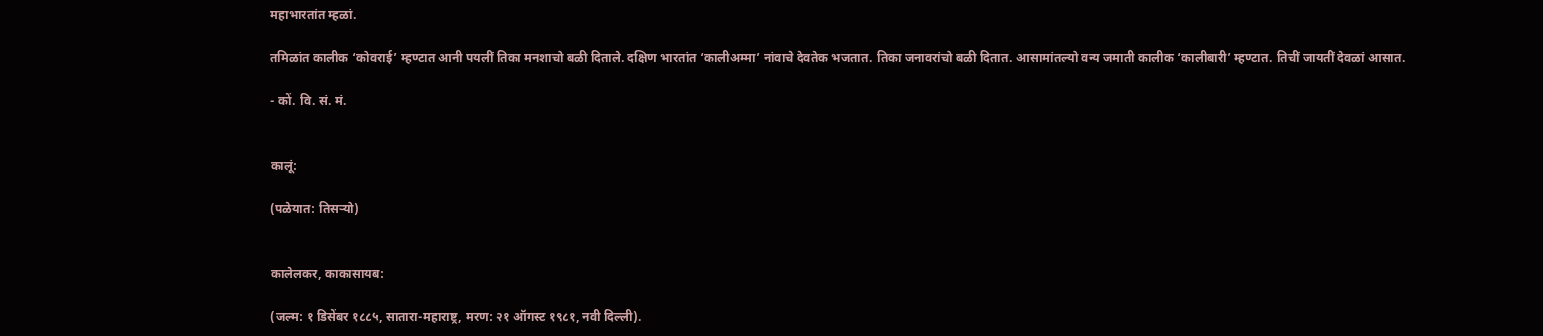महाभारतांत म्हळां.

तमिळांत कालीक ‘कोवराई’ म्हण्टात आनी पयलीं तिका मनशाचो बळी दिताले. दक्षिण भारतांत ‘कालीअम्मा’ नांवाचे देवतेक भजतात. तिका जनावरांचो बळी दितात. आसामांतल्यो वन्य जमाती कालीक ‘कालीबारी’ म्हण्टात. तिचीं जायतीं देवळां आसात.

- कों. वि. सं. मं.


कालूं:

(पळेयात: तिसर्‍यो)


कालेलकर, काकासायब:

(जल्म: १ डिसेंबर १८८५, सातारा-महाराष्ट्र, मरण: २१ ऑगस्ट १९८१, नवी दिल्ली).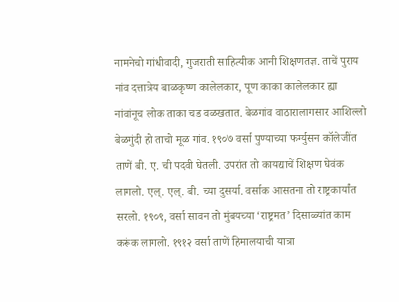नामनेचो गांधीवादी, गुजराती साहित्यीक आनी शिक्षणतज्ञ. ताचें पुराय नांव दत्तात्रेय बाळकृष्ण कालेलकार, पूण काका कालेलकार ह्या नांवांनूच लोक ताका चड वळखतात. बेळगांव वाठारालागसार आशिल्लो बेळगुंदी हो ताचो मूळ गांव. १९०७ वर्सा पुण्याच्या फर्ग्युसन कॉलेजींत ताणें बी. ए. ची पदवी घेतली. उपरांत तो कायद्याचें शिक्षण घेवंक लागलो. एल्. एल्. बी. च्या दुसर्या. वर्साक आसतना तो राष्ट्रकार्यांत सरलो. १९०९, वर्सा सावन तो मुंबयच्या ‘राष्ट्रमत’ दिसाळ्यांत काम करूंक लागलो. १९१२ वर्सा ताणें हिमालयाची यात्रा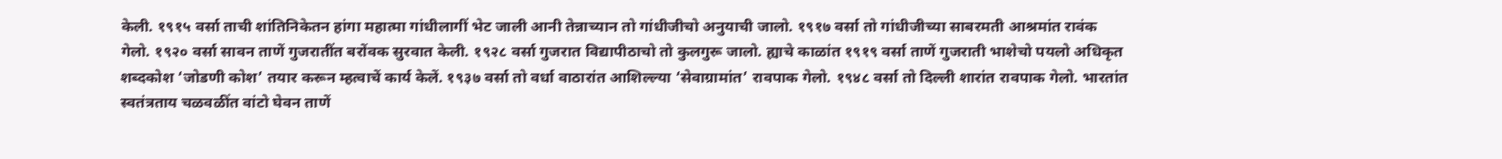केली. १९१५ वर्सा ताची शांतिनिकेतन हांगा महात्मा गांधीलागीं भेट जाली आनी तेन्नाच्यान तो गांधीजीचो अनुयाची जालो. १९१७ वर्सा तो गांधीजीच्या साबरमती आश्रमांत रावंक गेलो. १९२० वर्सा सावन ताणें गुजरातींत बरोंवक सुरवात केली. १९२८ वर्सा गुजरात विद्यापीठाचो तो कुलगुरू जालो. ह्याचे काळांत १९१९ वर्सा ताणें गुजराती भाशेचो पयलो अधिकृत शब्दकोश ‘जोडणी कोश’ तयार करून म्हत्वाचें कार्य केलें. १९३७ वर्सा तो वर्धा वाठारांत आशिल्ल्या ‘सेवाग्रामांत’ रावपाक गेलो. १९४८ वर्सा तो दिल्ली शारांत रावपाक गेलो. भारतांत स्वतंत्रताय चळवळींत वांटो घेवन ताणें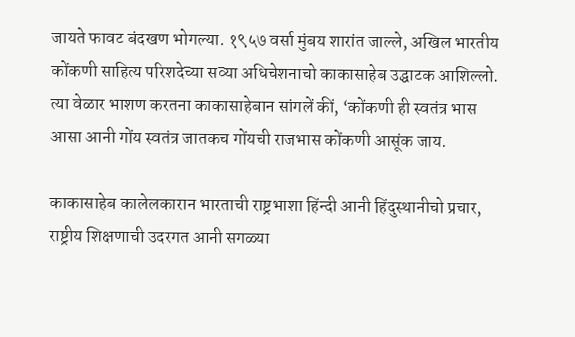जायते फावट बंदखण भोगल्या. १९५७ वर्सा मुंबय शारांत जाल्ले, अखिल भारतीय कोंकणी साहित्य परिशदेच्या सव्या अधिचेशनाचो काकासाहेब उद्घाटक आशिल्लो. त्या वेळार भाशण करतना काकासाहेबान सांगलें कीं, ‘कोंकणी ही स्वतंत्र भास आसा आनी गोंय स्वतंत्र जातकच गोंयची राजभास कोंकणी आसूंक जाय.

काकासाहेब कालेलकारान भारताची राष्ट्रभाशा हिंन्दी आनी हिंदुस्थानीचो प्रचार, राष्ट्रीय शिक्षणाची उदरगत आनी सगळ्या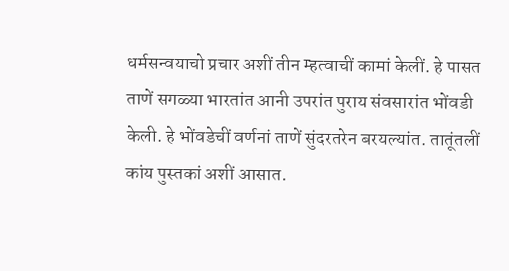धर्मसन्वयाचो प्रचार अशीं तीन म्हत्वाचीं कामां केलीं. हे पासत ताणें सगळ्या भारतांत आनी उपरांत पुराय संवसारांत भोंवडी केली. हे भोंवडेचीं वर्णनां ताणें सुंदरतरेन बरयल्यांत. तातूंतलीं कांय पुस्तकां अशीं आसात.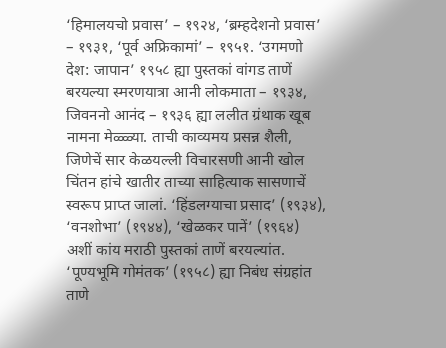‘हिमालयचो प्रवास’ – १९२४, ‘ब्रम्हदेशनो प्रवास’ – १९३१, ‘पूर्व अफ्रिकामां’ – १९५१. ‘उगमणो देश: जापान’ १९५८ ह्या पुस्तकां वांगड ताणें बरयल्या स्मरणयात्रा आनी लोकमाता – १९३४, जिवननो आनंद – १९३६ ह्या ललीत ग्रंथाक खूब नामना मेळ्ळ्या. ताची काव्यमय प्रसन्न शैली, जिणेचें सार केळयल्ली विचारसणी आनी खोल चिंतन हांचे खातीर ताच्या साहित्याक सासणाचें स्वरूप प्राप्त जालां. ‘हिंडलग्याचा प्रसाद’ (१९३४), ‘वनशोभा’ (१९४४), ‘खेळकर पानें’ (१९६४) अशीं कांय मराठी पुस्तकां ताणें बरयल्यांत. ‘पूण्यभूमि गोमंतक’ (१९५८) ह्या निबंध संग्रहांत ताणे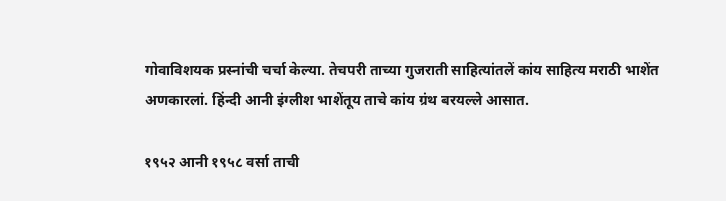गोवाविशयक प्रस्नांची चर्चा केल्या. तेचपरी ताच्या गुजराती साहित्यांतलें कांय साहित्य मराठी भाशेंत अणकारलां. हिंन्दी आनी इंग्लीश भाशेंतूय ताचे कांय ग्रंथ बरयल्ले आसात.

१९५२ आनी १९५८ वर्सा ताची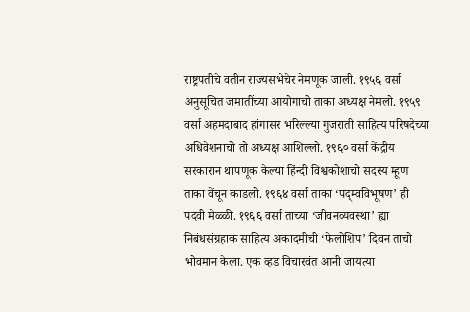राष्ट्रपतीचे वतीन राज्यसभेचेर नेमणूक जाली. १९५६ वर्सा अनुसूचित जमातींच्या आयोगाचो ताका अध्यक्ष नेमलो. १९५९ वर्सा अहमदाबाद हांगासर भरिल्ल्या गुजराती साहित्य परिषदेच्या अधिवेशनाचो तो अध्यक्ष आशिल्लो. १९६० वर्सा केंद्रीय सरकारान थापणूक केल्या हिंन्दी विश्वकोशाचो सदस्य म्हूण ताका वेंचून काडलो. १९६४ वर्सा ताका ‘पद्म्वविभूषण’ ही पदवी मेळ्ळी. १९६६ वर्सा ताच्या ‘जीवनव्यवस्था’ ह्या निबंधसंग्रहाक साहित्य अकादमीची ‘फेलोशिप’ दिवन ताचो भोवमान केला. एक व्हड विचारवंत आनी जायत्या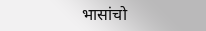भासांचो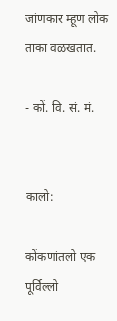जांणकार म्हूण लोक ताका वळखतात.

- कों. वि. सं. मं.


कालो:

कोंकणांतलो एक पूर्विल्लो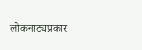लोकनाट्यप्रकार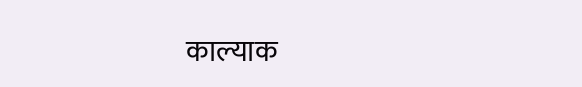काल्याक